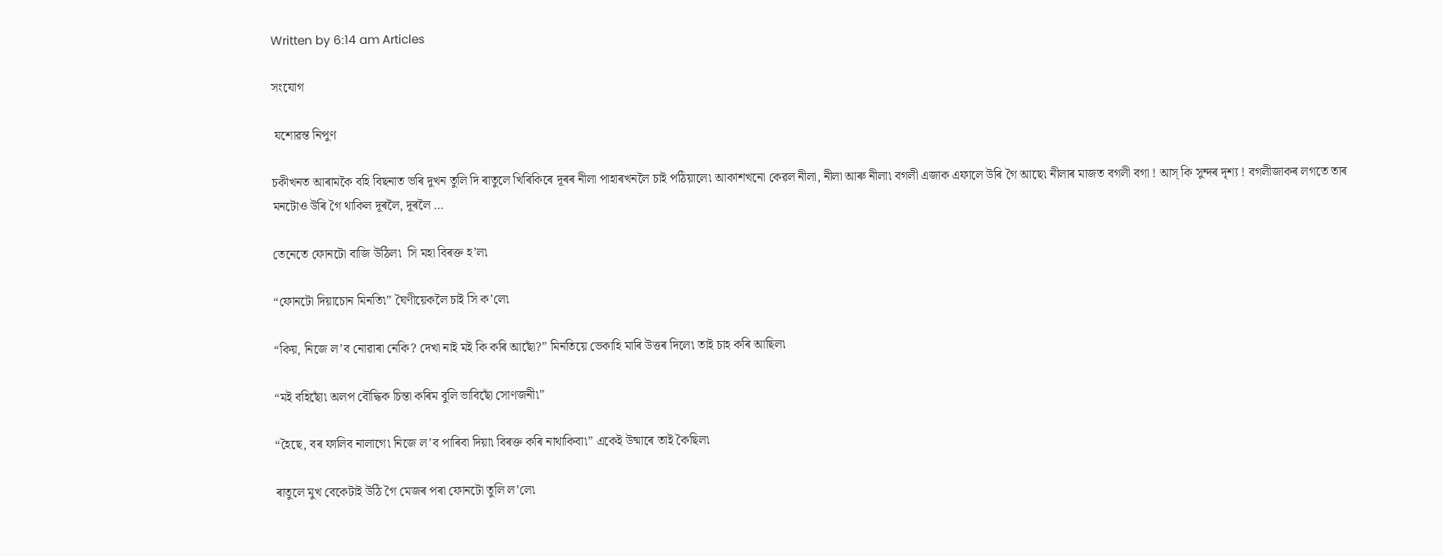Written by 6:14 am Articles

সংযোগ

 যশোৱন্ত নিপুণ

চকীখনত আৰামকৈ বহি বিছনাত ভৰি দুখন তুলি দি ৰাতুলে খিৰিকিৰে দূৰৰ নীলা পাহাৰখনলৈ চাই পঠিয়ালে৷ আকাশখনো কেৱল নীলা, নীলা আৰু নীলা৷ বগলী এজাক এফালে উৰি গৈ আছে৷ নীলাৰ মাজত বগলী বগা ! আস্ কি সুন্দৰ দৃশ্য ! বগলীজাকৰ লগতে তাৰ মনটোও উৰি গৈ থাকিল দূৰলৈ, দূৰলৈ …

তেনেতে ফোনটো বাজি উঠিল৷  সি মহা বিৰক্ত হ’ল৷

“ফোনটো দিয়াচোন মিনতি৷” ঘৈণীয়েকলৈ চাই সি ক’লে৷

“কিয়, নিজে ল’ব নোৱাৰা নেকি? দেখা নাই মই কি কৰি আছোঁ?” মিনতিয়ে ভেকাহি মাৰি উত্তৰ দিলে৷ তাই চাহ কৰি আছিল৷

“মই বহিছোঁ৷ অলপ বৌদ্ধিক চিন্তা কৰিম বুলি ভাবিছোঁ সোণজনী৷”

“হৈছে, বৰ ফালিব নালাগে৷ নিজে ল’ব পাৰিবা দিয়া৷ বিৰক্ত কৰি নাথাকিবা৷” একেই উষ্মাৰে তাই কৈছিল৷

ৰাতুলে মুখ বেকেটাই উঠি গৈ মেজৰ পৰা ফোনটো তুলি ল’লে৷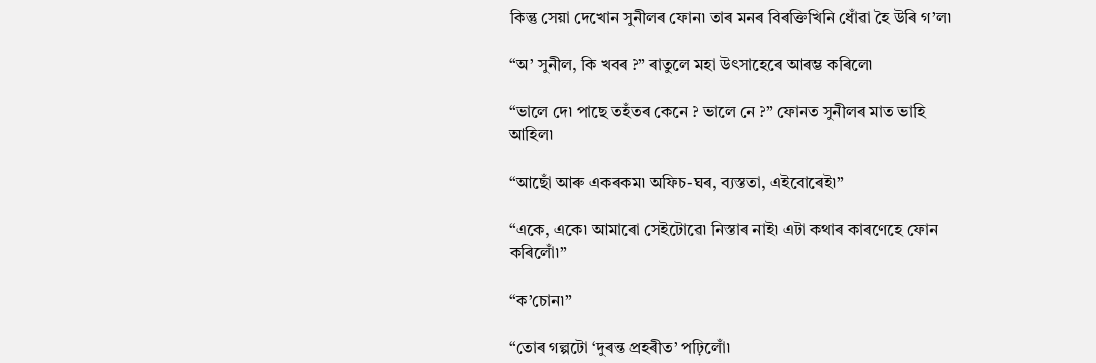কিন্তু সেয়া দেখোন সুনীলৰ ফোন৷ তাৰ মনৰ বিৰক্তিখিনি ধোঁৱা হৈ উৰি গ’ল৷

“অ’ সুনীল, কি খবৰ ?” ৰাতুলে মহা উৎসাহেৰে আৰম্ভ কৰিলে৷

“ভালে দে৷ পাছে তহঁতৰ কেনে ? ভালে নে ?” ফোনত সুনীলৰ মাত ভাহি আহিল৷

“আছোঁ আৰু একৰকম৷ অফিচ-ঘৰ, ব্যস্ততা, এইবোৰেই৷”

“একে, একে৷ আমাৰো সেইটোৱে৷ নিস্তাৰ নাই৷ এটা কথাৰ কাৰণেহে ফোন কৰিলোঁ৷”

“ক’চোন৷”

“তোৰ গল্পটো ‘দুৰন্ত প্ৰহৰীত’ পঢ়িলোঁ৷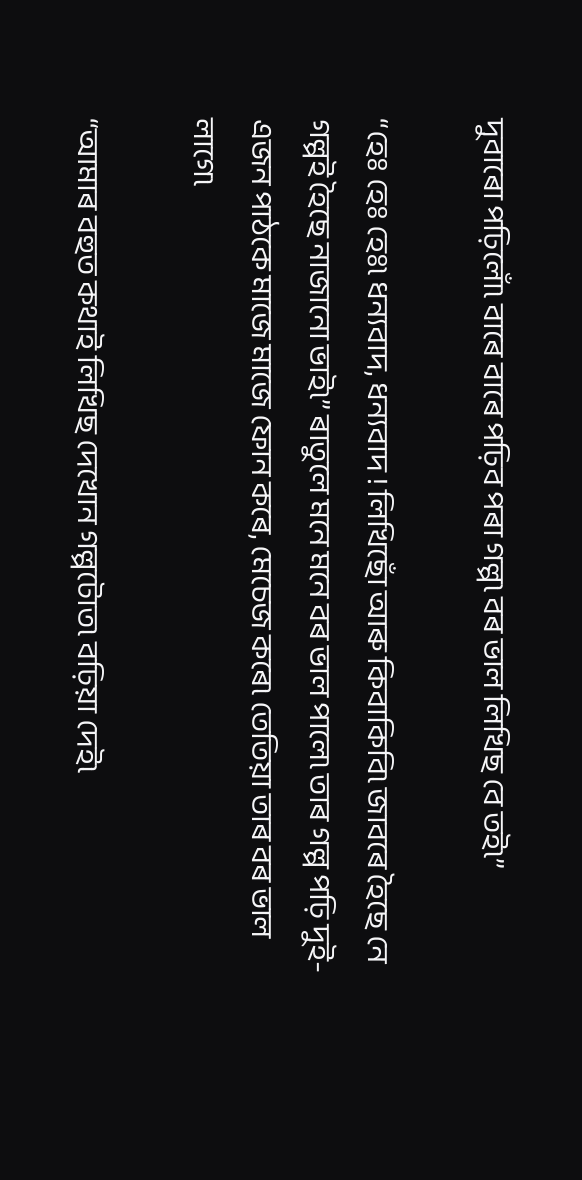দুবাৰো পঢ়িলোঁ৷ বাৰে বাৰে পঢ়িব পৰা গল্প৷ বৰ ভাল লিখিছ বে তই৷”

“হেঃ হেঃ হেঃ৷ ধন্যবাদ, ধন্যবাদ ! লিখিছোঁ আৰু কিবাকিবি৷ জাবৰে হৈছে নে গল্পই হৈছে নাজানো ভাই৷” ৰাতুলে মনে মনে বৰ ভাল পালে৷ তাৰ গল্প পঢ়ি দুই-এজন পাঠকে মাজে মাজে ফোন কৰে, মেচেজ কৰে৷ তেতিয়া তাৰ বৰ ভাল লাগে৷

“আমাৰ বহুত কথাই লিখিছ দেখোন গল্পটোত৷ বঢ়িয়া দেই৷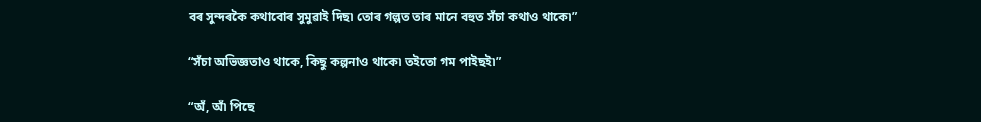বৰ সুন্দৰকৈ কথাবোৰ সুমুৱাই দিছ৷ তোৰ গল্পত তাৰ মানে বহুত সঁচা কথাও থাকে৷”

“সঁচা অভিজ্ঞতাও থাকে, কিছু কল্পনাও থাকে৷ তইতো গম পাইছই৷”

“অঁ, অঁ৷ পিছে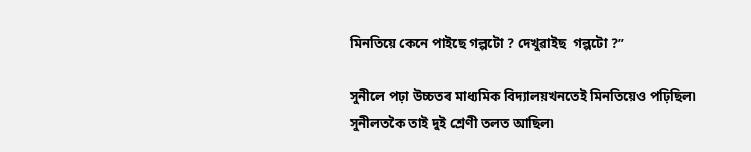মিনতিয়ে কেনে পাইছে গল্পটো ? দেখুৱাইছ  গল্পটো ?”

সুনীলে পঢ়া উচ্চতৰ মাধ্যমিক বিদ্যালয়খনতেই মিনতিয়েও পঢ়িছিল৷ সুনীলতকৈ তাই দুই শ্ৰেণী তলত আছিল৷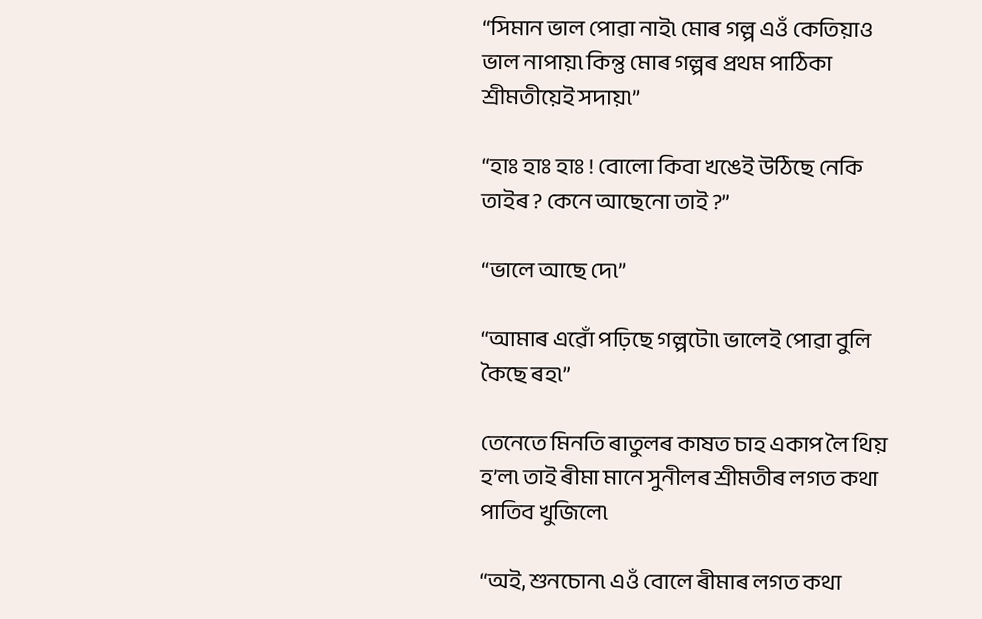“সিমান ভাল পোৱা নাই৷ মোৰ গল্প এওঁ কেতিয়াও ভাল নাপায়৷ কিন্তু মোৰ গল্পৰ প্ৰথম পাঠিকা শ্ৰীমতীয়েই সদায়৷”

“হাঃ হাঃ হাঃ ! বোলো কিবা খঙেই উঠিছে নেকি তাইৰ ? কেনে আছেনো তাই ?”

“ভালে আছে দে৷”

“আমাৰ এৱোঁ পঢ়িছে গল্পটো৷ ভালেই পোৱা বুলি কৈছে ৰহ৷”

তেনেতে মিনতি ৰাতুলৰ কাষত চাহ একাপ লৈ থিয় হ’ল৷ তাই ৰীমা মানে সুনীলৰ শ্ৰীমতীৰ লগত কথা পাতিব খুজিলে৷

“অই, শুনচোন৷ এওঁ বোলে ৰীমাৰ লগত কথা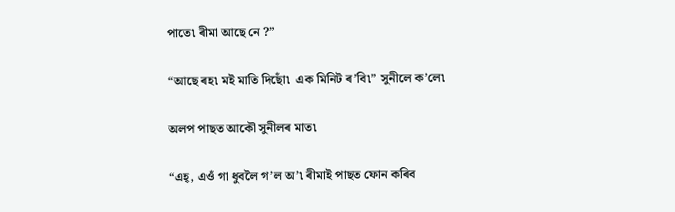পাতে৷ ৰীমা আছে নে ?”

“আছে ৰহ৷ মই মাতি দিছোঁ৷  এক মিনিট ৰ’বি৷” সুনীলে ক’লে৷

অলপ পাছত আকৌ সুনীলৰ মাত৷

“এহ্, এওঁ গা ধুবলৈ গ’ল অ’৷ ৰীমাই পাছত ফোন কৰিব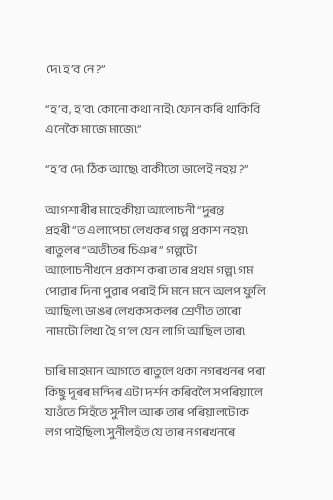দে৷ হ’ব নে ?”

“হ’ব, হ’ব৷ কোনো কথা নাই৷ ফোন কৰি থাকিবি এনেকৈ মাজে মাজে৷”

“হ’ব দে৷ ঠিক আছে৷ বাকীতো ভালেই নহয় ?”

আগশাৰীৰ মাহেকীয়া আলোচনী “দুৰন্ত প্ৰহৰী”ত এলাপেচা লেখকৰ গল্প প্ৰকাশ নহয়৷ ৰাতুলৰ “অতীতৰ চিঞৰ” গল্পটো আলোচনীখনে প্ৰকাশ কৰা তাৰ প্ৰথম গল্প৷ গম পোৱাৰ দিনা পুৱাৰ পৰাই সি মনে মনে অলপ ফুলি আছিল৷ ডাঙৰ লেখকসকলৰ শ্ৰেণীত তাৰো নামটো লিখা হৈ গ’ল যেন লাগি আছিল তাৰ৷

চাৰি মাহমান আগতে ৰাতুলে থকা নগৰখনৰ পৰা কিছু দূৰৰ মন্দিৰ এটা দৰ্শন কৰিবলৈ সপৰিয়ালে যাওঁতে সিহঁতে সুনীল আৰু তাৰ পৰিয়ালটোক লগ পাইছিল৷ সুনীলহঁত যে তাৰ নগৰখনৰে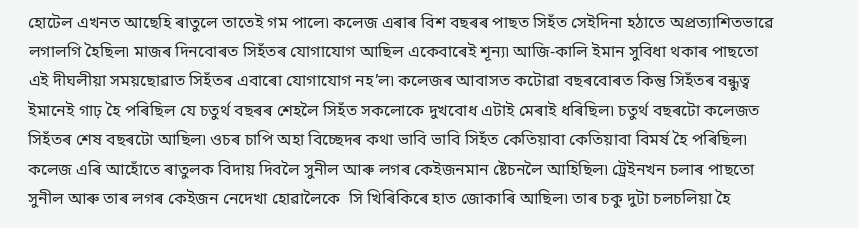হোটেল এখনত আছেহি ৰাতুলে তাতেই গম পালে৷ কলেজ এৰাৰ বিশ বছৰৰ পাছত সিহঁত সেইদিনা হঠাতে অপ্ৰত্যাশিতভাৱে লগালগি হৈছিল৷ মাজৰ দিনবোৰত সিহঁতৰ যোগাযোগ আছিল একেবাৰেই শূন্য৷ আজি-কালি ইমান সুবিধা থকাৰ পাছতো এই দীঘলীয়া সময়ছোৱাত সিহঁতৰ এবাৰো যোগাযোগ নহ’ল৷ কলেজৰ আবাসত কটোৱা বছৰবোৰত কিন্তু সিহঁতৰ বন্ধুত্ব ইমানেই গাঢ় হৈ পৰিছিল যে চতুৰ্থ বছৰৰ শেহলৈ সিহঁত সকলোকে দুখবোধ এটাই মেৰাই ধৰিছিল৷ চতুৰ্থ বছৰটো কলেজত সিহঁতৰ শেষ বছৰটো আছিল৷ ওচৰ চাপি অহা বিচ্ছেদৰ কথা ভাবি ভাবি সিহঁত কেতিয়াবা কেতিয়াবা বিমৰ্ষ হৈ পৰিছিল৷ কলেজ এৰি আহোঁতে ৰাতুলক বিদায় দিবলৈ সুনীল আৰু লগৰ কেইজনমান ষ্টেচনলৈ আহিছিল৷ ট্ৰেইনখন চলাৰ পাছতো সুনীল আৰু তাৰ লগৰ কেইজন নেদেখা হোৱালৈকে  সি খিৰিকিৰে হাত জোকাৰি আছিল৷ তাৰ চকু দুটা চলচলিয়া হৈ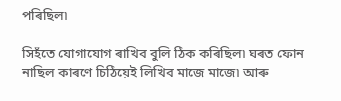পৰিছিল৷

সিহঁতে যোগাযোগ ৰাখিব বুলি ঠিক কৰিছিল৷ ঘৰত ফোন নাছিল কাৰণে চিঠিয়েই লিখিব মাজে মাজে৷ আৰু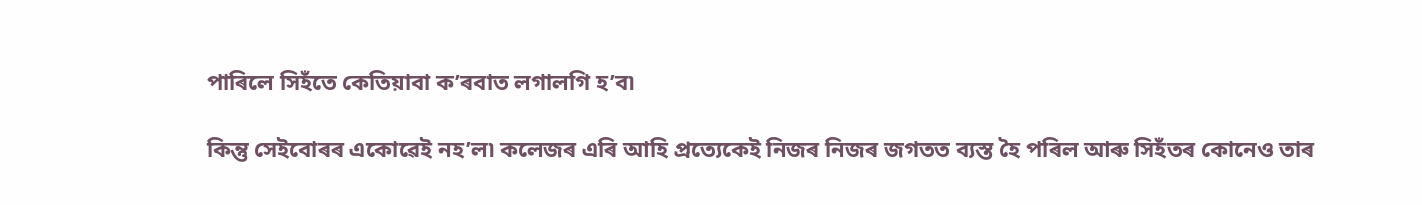পাৰিলে সিহঁতে কেতিয়াবা ক’ৰবাত লগালগি হ’ব৷

কিন্তু সেইবোৰৰ একোৱেই নহ’ল৷ কলেজৰ এৰি আহি প্ৰত্যেকেই নিজৰ নিজৰ জগতত ব্যস্ত হৈ পৰিল আৰু সিহঁতৰ কোনেও তাৰ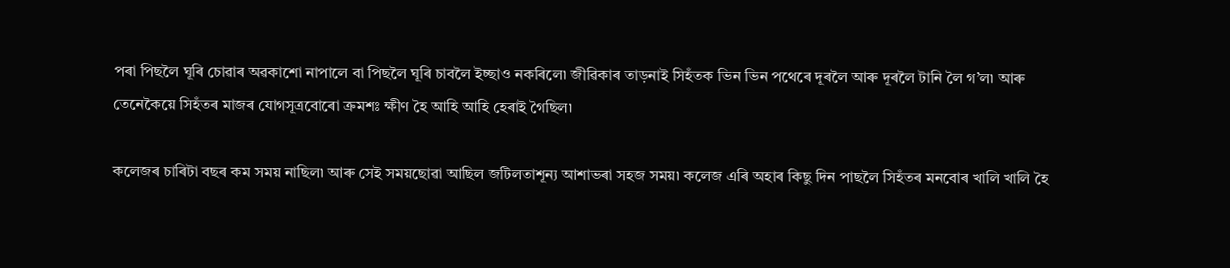পৰা পিছলৈ ঘূৰি চোৱাৰ অৱকাশো নাপালে বা পিছলৈ ঘূৰি চাবলৈ ইচ্ছাও নকৰিলে৷ জীৱিকাৰ তাড়নাই সিহঁতক ভিন ভিন পথেৰে দূৰলৈ আৰু দূৰলৈ টানি লৈ গ’ল৷ আৰু তেনেকৈয়ে সিহঁতৰ মাজৰ যোগসূত্ৰবোৰো ক্ৰমশঃ ক্ষীণ হৈ আহি আহি হেৰাই গৈছিল৷

কলেজৰ চাৰিটা বছৰ কম সময় নাছিল৷ আৰু সেই সময়ছোৱা আছিল জটিলতাশূন্য আশাভৰা সহজ সময়৷ কলেজ এৰি অহাৰ কিছু দিন পাছলৈ সিহঁতৰ মনবোৰ খালি খালি হৈ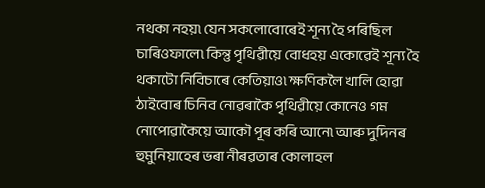নথকা নহয়৷ যেন সকলোবোৰেই শূন্য হৈ পৰিছিল চাৰিওফালে৷ কিন্তু পৃথিৱীয়ে বোধহয় একোৱেই শূন্য হৈ থকাটো নিবিচাৰে কেতিয়াও৷ ক্ষণিকলৈ খালি হোৱা ঠাইবোৰ চিনিব নোৱৰাকৈ পৃথিৱীয়ে কোনেও গম নোপোৱাকৈয়ে আকৌ পূৰ কৰি আনে৷ আৰু দুদিনৰ হুমুনিয়াহেৰ ভৰা নীৰৱতাৰ কোলাহল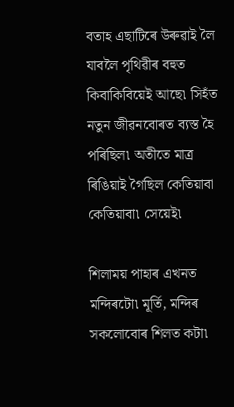বতাহ এছাটিৰে উৰুৱাই লৈ যাবলৈ পৃথিৱীৰ বহুত কিবাকিবিয়েই আছে৷ সিহঁত নতুন জীৱনবোৰত ব্যস্ত হৈ পৰিছিল৷ অতীতে মাত্ৰ ৰিঙিয়াই গৈছিল কেতিয়াবা কেতিয়াবা৷ সেয়েই৷

শিলাময় পাহাৰ এখনত মন্দিৰটো৷ মূৰ্তি, মন্দিৰ সকলোবোৰ শিলত কটা৷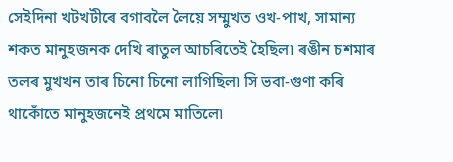সেইদিনা খটখটীৰে বগাবলৈ লৈয়ে সম্মুখত ওখ-পাখ, সামান্য শকত মানুহজনক দেখি ৰাতুল আচৰিতেই হৈছিল৷ ৰঙীন চশমাৰ তলৰ মুখখন তাৰ চিনো চিনো লাগিছিল৷ সি ভবা-গুণা কৰি থাকোঁতে মানুহজনেই প্ৰথমে মাতিলে৷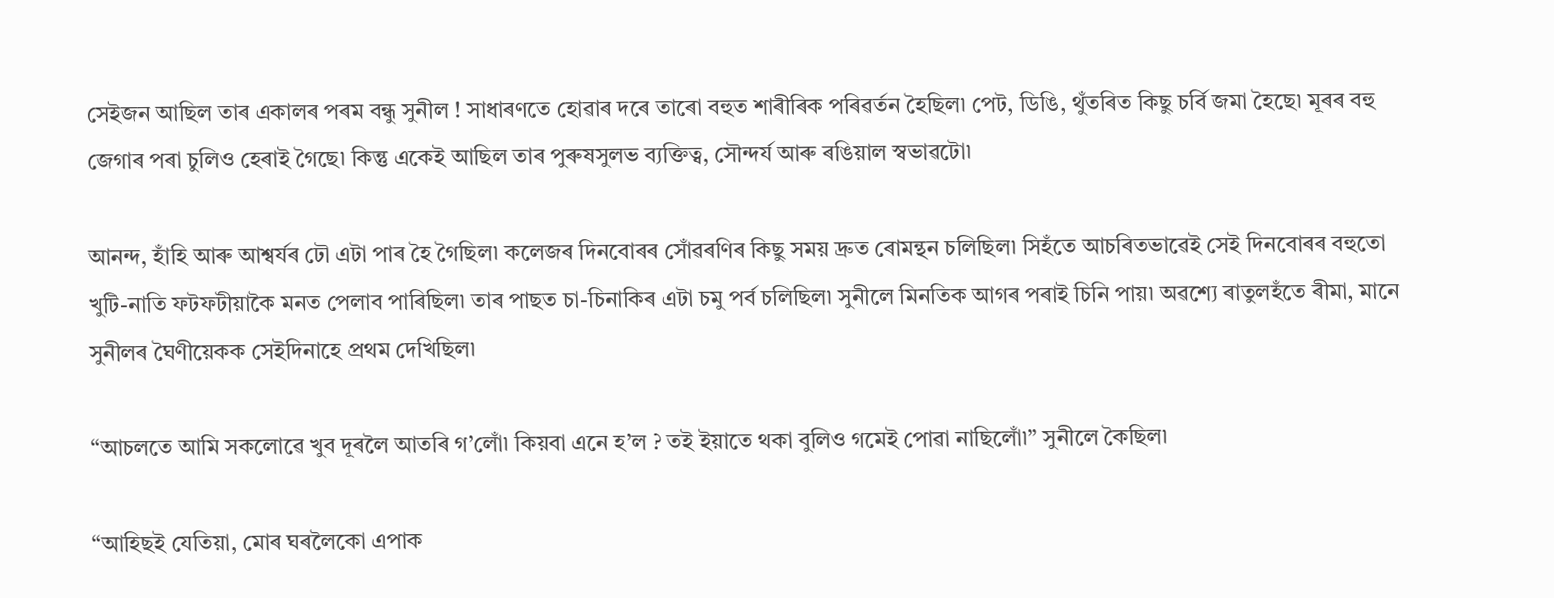সেইজন আছিল তাৰ একালৰ পৰম বন্ধু সুনীল ! সাধাৰণতে হোৱাৰ দৰে তাৰো বহুত শাৰীৰিক পৰিৱৰ্তন হৈছিল৷ পেট, ডিঙি, থুঁতৰিত কিছু চৰ্বি জমা হৈছে৷ মূৰৰ বহু জেগাৰ পৰা চুলিও হেৰাই গৈছে৷ কিন্তু একেই আছিল তাৰ পুৰুষসুলভ ব্যক্তিত্ব, সৌন্দৰ্য আৰু ৰঙিয়াল স্বভাৱটো৷

আনন্দ, হাঁহি আৰু আশ্বৰ্যৰ ঢৌ এটা পাৰ হৈ গৈছিল৷ কলেজৰ দিনবোৰৰ সোঁৱৰণিৰ কিছু সময় দ্ৰুত ৰোমন্থন চলিছিল৷ সিহঁতে আচৰিতভাৱেই সেই দিনবোৰৰ বহুতো খুটি-নাতি ফটফটীয়াকৈ মনত পেলাব পাৰিছিল৷ তাৰ পাছত চা-চিনাকিৰ এটা চমু পৰ্ব চলিছিল৷ সুনীলে মিনতিক আগৰ পৰাই চিনি পায়৷ অৱশ্যে ৰাতুলহঁতে ৰীমা, মানে সুনীলৰ ঘৈণীয়েকক সেইদিনাহে প্ৰথম দেখিছিল৷

“আচলতে আমি সকলোৱে খুব দূৰলৈ আতৰি গ’লোঁ৷ কিয়বা এনে হ’ল ? তই ইয়াতে থকা বুলিও গমেই পোৱা নাছিলোঁ৷” সুনীলে কৈছিল৷

“আহিছই যেতিয়া, মোৰ ঘৰলৈকো এপাক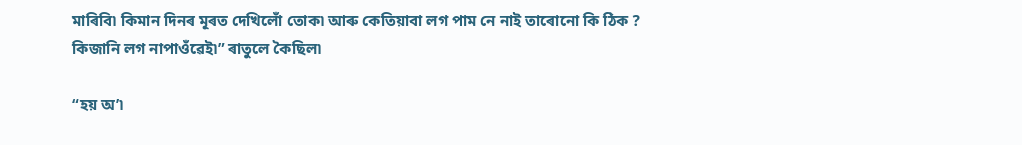মাৰিবি৷ কিমান দিনৰ মূৰত দেখিলোঁ তোক৷ আৰু কেতিয়াবা লগ পাম নে নাই তাৰোনো কি ঠিক ? কিজানি লগ নাপাওঁৱেই৷” ৰাতুলে কৈছিল৷

“হয় অ’৷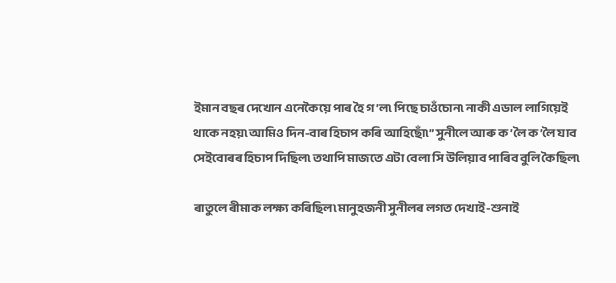ইমান বছৰ দেখোন এনেকৈয়ে পাৰ হৈ গ’ল৷ পিছে চাওঁচোন৷ নাকী এডাল লাগিয়েই থাকে নহয়৷ আমিও দিন-বাৰ হিচাপ কৰি আহিছোঁ৷” সুনীলে আৰু ক’লৈ ক’লৈ যাব সেইবোৰৰ হিচাপ দিছিল৷ তথাপি মাজতে এটা বেলা সি উলিয়াব পাৰিব বুলি কৈছিল৷

ৰাতুলে ৰীমাক লক্ষ্য কৰিছিল৷ মানুহজনী সুনীলৰ লগত দেখাই-শুনাই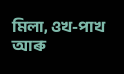মিলা, ওখ-পাখ আৰু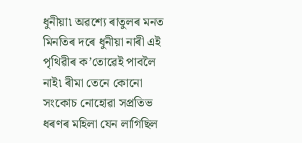ধুনীয়া৷ অৱশ্যে ৰাতুলৰ মনত মিনতিৰ দৰে ধুনীয়া নাৰী এই পৃথিৱীৰ ক’তোৱেই পাবলৈ নাই৷ ৰীমা তেনে কোনো সংকোচ নোহোৱা সপ্ৰতিভ ধৰণৰ মহিলা যেন লাগিছিল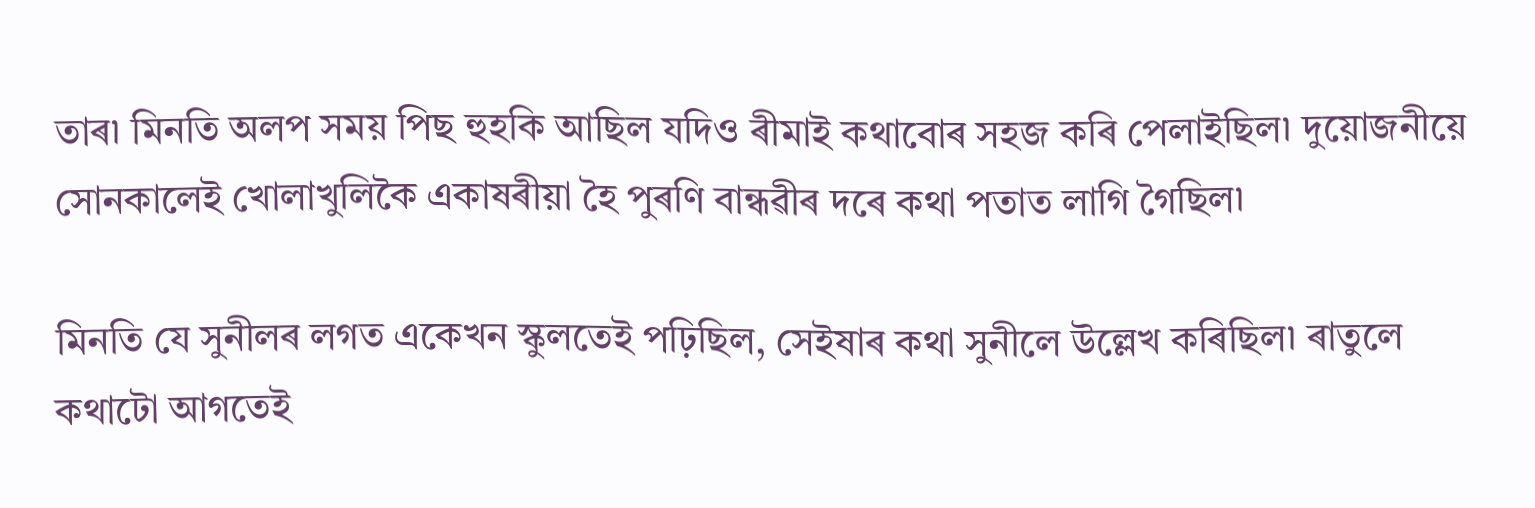তাৰ৷ মিনতি অলপ সময় পিছ হুহকি আছিল যদিও ৰীমাই কথাবোৰ সহজ কৰি পেলাইছিল৷ দুয়োজনীয়ে সোনকালেই খোলাখুলিকৈ একাষৰীয়া হৈ পুৰণি বান্ধৱীৰ দৰে কথা পতাত লাগি গৈছিল৷

মিনতি যে সুনীলৰ লগত একেখন স্কুলতেই পঢ়িছিল, সেইষাৰ কথা সুনীলে উল্লেখ কৰিছিল৷ ৰাতুলে কথাটো আগতেই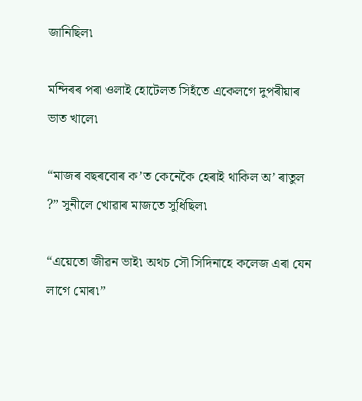জানিছিল৷

মন্দিৰৰ পৰা ওলাই হোটেলত সিহঁতে একেলগে দুপৰীয়াৰ ভাত খালে৷

“মাজৰ বছৰবোৰ ক’ত কেনেকৈ হেৰাই থাকিল অ’ ৰাতুল ?” সুনীলে খোৱাৰ মাজতে সুধিছিল৷

“এয়েতো জীৱন ভাই৷ অথচ সৌ সিদিনাহে কলেজ এৰা যেন লাগে মোৰ৷”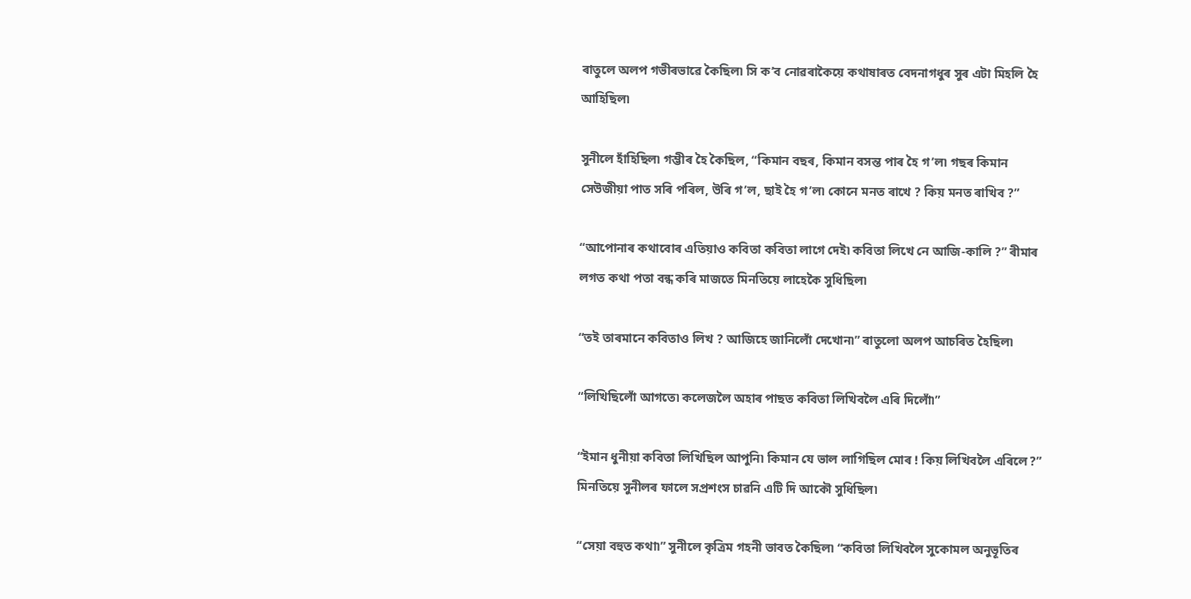ৰাতুলে অলপ গভীৰভাৱে কৈছিল৷ সি ক’ব নোৱৰাকৈয়ে কথাষাৰত বেদনাগধুৰ সুৰ এটা মিহলি হৈ আহিছিল৷

সুনীলে হাঁহিছিল৷ গম্ভীৰ হৈ কৈছিল, “কিমান বছৰ, কিমান বসন্ত পাৰ হৈ গ’ল৷ গছৰ কিমান সেউজীয়া পাত সৰি পৰিল, উৰি গ’ল, ছাই হৈ গ’ল৷ কোনে মনত ৰাখে ? কিয় মনত ৰাখিব ?”

“আপোনাৰ কথাবোৰ এতিয়াও কবিতা কবিতা লাগে দেই৷ কবিতা লিখে নে আজি-কালি ?” ৰীমাৰ লগত কথা পতা বন্ধ কৰি মাজতে মিনতিয়ে লাহেকৈ সুধিছিল৷

“তই তাৰমানে কবিতাও লিখ ? আজিহে জানিলোঁ দেখোন৷” ৰাতুলো অলপ আচৰিত হৈছিল৷

“লিখিছিলোঁ আগতে৷ কলেজলৈ অহাৰ পাছত কবিতা লিখিবলৈ এৰি দিলোঁ৷”

“ইমান ধুনীয়া কবিতা লিখিছিল আপুনি৷ কিমান যে ভাল লাগিছিল মোৰ ! কিয় লিখিবলৈ এৰিলে?” মিনতিয়ে সুনীলৰ ফালে সপ্ৰশংস চাৱনি এটি দি আকৌ সুধিছিল৷

“সেয়া বহুত কথা৷” সুনীলে কৃত্ৰিম গহনী ভাবত কৈছিল৷ “কবিতা লিখিবলৈ সুকোমল অনুভূতিৰ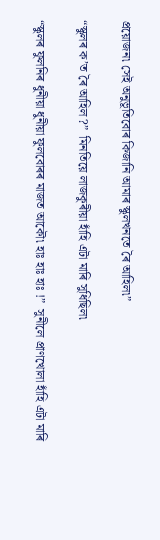প্ৰয়োজন৷ সেই অনুভূতিবোৰ কিজানি আমাৰ স্কুলখনতে ৰৈ আহিল৷”

“স্কুলৰ ক’ত ৰৈ আহিল ?”  মিনতিয়ে লাজকুৰীয়া হাঁহি এটা মাৰি সুধিছিল৷

“স্কুলৰ ফুলনিৰ ধুনীয়া ধুনীয়া ফুলবোৰৰ মাজত আকৌ৷ হাঃ হাঃ হাঃ !”  সুনীলে প্ৰাণখোলা হাঁহি এটা মাৰি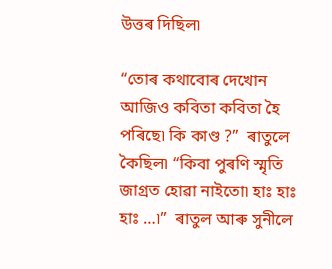উত্তৰ দিছিল৷

“তোৰ কথাবোৰ দেখোন আজিও কবিতা কবিতা হৈ পৰিছে৷ কি কাণ্ড ?”  ৰাতুলে কৈছিল৷ “কিবা পুৰণি স্মৃতি জাগ্ৰত হোৱা নাইতো৷ হাঃ হাঃ হাঃ …৷”  ৰাতুল আৰু সুনীলে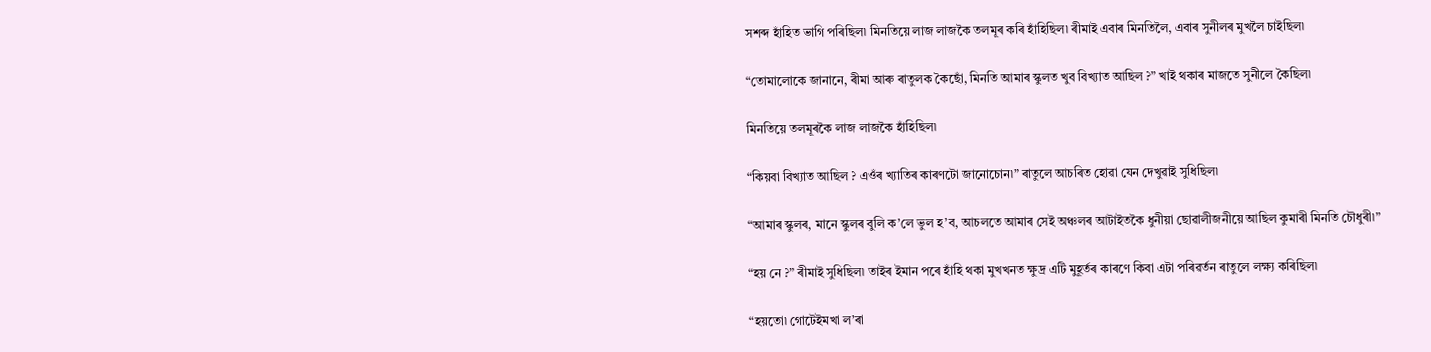সশব্দ হাঁহিত ভাগি পৰিছিল৷ মিনতিয়ে লাজ লাজকৈ তলমূৰ কৰি হাঁহিছিল৷ ৰীমাই এবাৰ মিনতিলৈ, এবাৰ সুনীলৰ মুখলৈ চাইছিল৷

“তোমালোকে জানানে, ৰীমা আৰু ৰাতুলক কৈছোঁ, মিনতি আমাৰ স্কুলত খুব বিখ্যাত আছিল ?” খাই থকাৰ মাজতে সুনীলে কৈছিল৷

মিনতিয়ে তলমূৰকৈ লাজ লাজকৈ হাঁহিছিল৷

“কিয়বা বিখ্যাত আছিল ? এওঁৰ খ্যাতিৰ কাৰণটো জানোচোন৷” ৰাতুলে আচৰিত হোৱা যেন দেখুৱাই সুধিছিল৷

“আমাৰ স্কুলৰ, মানে স্কুলৰ বুলি ক’লে ভুল হ’ব, আচলতে আমাৰ সেই অঞ্চলৰ আটাইতকৈ ধুনীয়া ছোৱালীজনীয়ে আছিল কুমাৰী মিনতি চৌধুৰী৷”

“হয় নে ?” ৰীমাই সুধিছিল৷ তাইৰ ইমান পৰে হাঁহি থকা মুখখনত ক্ষুদ্ৰ এটি মুহূৰ্তৰ কাৰণে কিবা এটা পৰিৱৰ্তন ৰাতুলে লক্ষ্য কৰিছিল৷

“হয়তো৷ গোটেইমখা ল’ৰা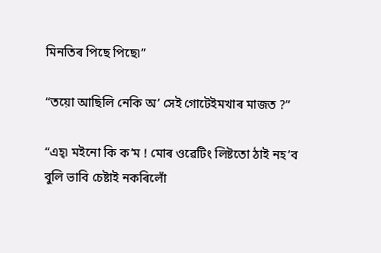মিনতিৰ পিছে পিছে৷”

“তয়ো আছিলি নেকি অ’ সেই গোটেইমখাৰ মাজত ?”

“এহ্৷ মইনো কি ক’ম ! মোৰ ওৱেটিং লিষ্টতো ঠাই নহ’ব বুলি ভাবি চেষ্টাই নকৰিলোঁ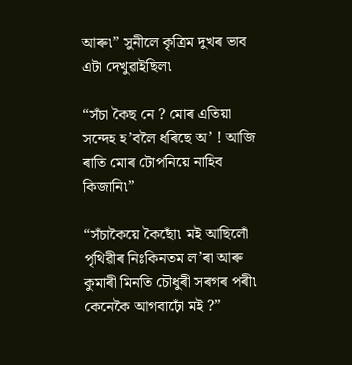আৰু৷” সুনীলে কৃত্ৰিম দুখৰ ভাব এটা দেখুৱাইছিল৷

“সঁচা কৈছ নে ? মোৰ এতিয়া সন্দেহ হ’বলৈ ধৰিছে অ’ ! আজি ৰাতি মোৰ টোপনিয়ে নাহিব কিজানি৷”

“সঁচাকৈয়ে কৈছোঁ৷ মই আছিলোঁ পৃথিৱীৰ নিঃকিনতম ল’ৰা আৰু কুমাৰী মিনতি চৌধুৰী সৰগৰ পৰী৷ কেনেকৈ আগবাঢ়োঁ মই ?”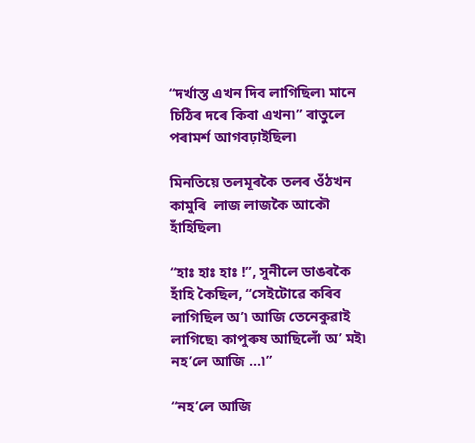“দৰ্খাস্ত এখন দিব লাগিছিল৷ মানে চিঠিৰ দৰে কিবা এখন৷” ৰাতুলে পৰামৰ্শ আগবঢ়াইছিল৷

মিনতিয়ে তলমূৰকৈ তলৰ ওঁঠখন কামুৰি  লাজ লাজকৈ আকৌ হাঁহিছিল৷

“হাঃ হাঃ হাঃ !”, সুনীলে ডাঙৰকৈ হাঁহি কৈছিল, “সেইটোৱে কৰিব লাগিছিল অ’৷ আজি তেনেকুৱাই লাগিছে৷ কাপুৰুষ আছিলোঁ অ’ মই৷ নহ’লে আজি …৷”

“নহ’লে আজি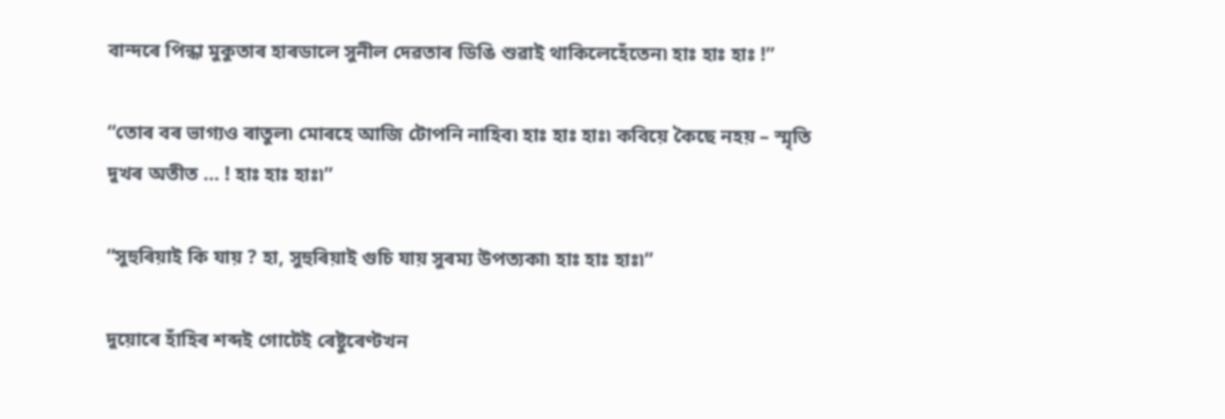বান্দৰে পিন্ধা মুকুতাৰ হাৰডালে সুনীল দেৱতাৰ ডিঙি শুৱাই থাকিলেহেঁতেন৷ হাঃ হাঃ হাঃ !”

“তোৰ বৰ ভাগ্যও ৰাতুল৷ মোৰহে আজি টোপনি নাহিব৷ হাঃ হাঃ হাঃ৷ কবিয়ে কৈছে নহয় – স্মৃতি দুখৰ অতীত … ! হাঃ হাঃ হাঃ৷”

“সুহুৰিয়াই কি যায় ? হা, সুহুৰিয়াই গুচি যায় সুৰম্য উপত্যকা৷ হাঃ হাঃ হাঃ৷”

দুয়োৰে হাঁহিৰ শব্দই গোটেই ৰেষ্টুৰেণ্টখন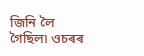জিনি লৈ গৈছিল৷ ওচৰৰ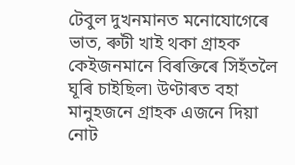টেবুল দুখনমানত মনোযোগেৰে ভাত, ৰুটী খাই থকা গ্ৰাহক কেইজনমানে বিৰক্তিৰে সিহঁতলৈ ঘূৰি চাইছিল৷ উণ্টাৰত বহা মানুহজনে গ্ৰাহক এজনে দিয়া নোট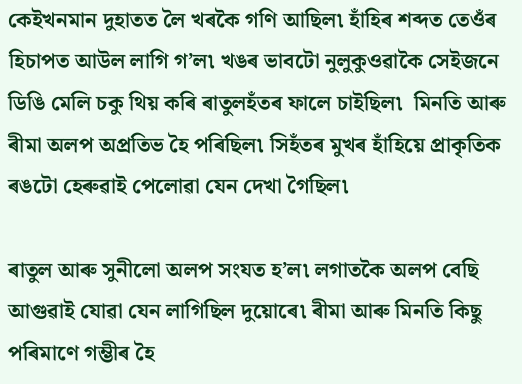কেইখনমান দুহাতত লৈ খৰকৈ গণি আছিল৷ হাঁহিৰ শব্দত তেওঁৰ হিচাপত আউল লাগি গ’ল৷ খঙৰ ভাবটো নুলুকুওৱাকৈ সেইজনে ডিঙি মেলি চকু থিয় কৰি ৰাতুলহঁতৰ ফালে চাইছিল৷  মিনতি আৰু ৰীমা অলপ অপ্ৰতিভ হৈ পৰিছিল৷ সিহঁতৰ মুখৰ হাঁহিয়ে প্ৰাকৃতিক ৰঙটো হেৰুৱাই পেলোৱা যেন দেখা গৈছিল৷

ৰাতুল আৰু সুনীলো অলপ সংযত হ’ল৷ লগাতকৈ অলপ বেছি আগুৱাই যোৱা যেন লাগিছিল দুয়োৰে৷ ৰীমা আৰু মিনতি কিছু পৰিমাণে গম্ভীৰ হৈ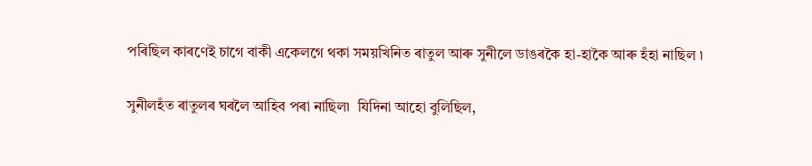পৰিছিল কাৰণেই চাগে বাকী একেলগে থকা সময়খিনিত ৰাতুল আৰু সুনীলে ডাঙৰকৈ হা-হাকৈ আৰু হঁহা নাছিল ৷

সুনীলহঁত ৰাতুলৰ ঘৰলৈ আহিব পৰা নাছিল৷  যিদিনা আহো বুলিছিল,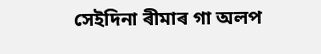সেইদিনা ৰীমাৰ গা অলপ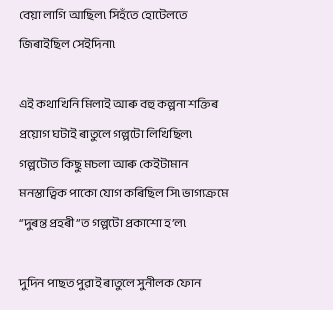বেয়া লাগি আছিল৷ সিহঁতে হোটেলতে জিৰাইছিল সেইদিনা৷

এই কথাখিনি মিলাই আৰু বহু কল্পনা শক্তিৰ প্ৰয়োগ ঘটাই ৰাতুলে গল্পটো লিখিছিল৷ গল্পটোত কিছু মচলা আৰু কেইটামান মনস্তাত্বিক পাকো যোগ কৰিছিল সি৷ ভাগ্যক্ৰমে “দুৰন্ত প্ৰহৰী”ত গল্পটো প্ৰকাশো হ’ল৷

দুদিন পাছত পুৱাই ৰাতুলে সুনীলক ফোন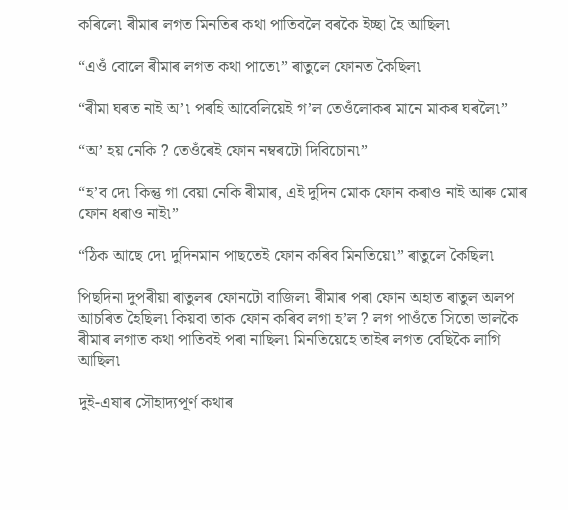কৰিলে৷ ৰীমাৰ লগত মিনতিৰ কথা পাতিবলৈ বৰকৈ ইচ্ছা হৈ আছিল৷

“এওঁ বোলে ৰীমাৰ লগত কথা পাতে৷” ৰাতুলে ফোনত কৈছিল৷

“ৰীমা ঘৰত নাই অ’৷ পৰহি আবেলিয়েই গ’ল তেওঁলোকৰ মানে মাকৰ ঘৰলৈ৷”

“অ’ হয় নেকি ? তেওঁৰেই ফোন নম্বৰটো দিবিচোন৷”

“হ’ব দে৷ কিন্তু গা বেয়া নেকি ৰীমাৰ, এই দুদিন মোক ফোন কৰাও নাই আৰু মোৰ ফোন ধৰাও নাই৷”

“ঠিক আছে দে৷ দুদিনমান পাছতেই ফোন কৰিব মিনতিয়ে৷” ৰাতুলে কৈছিল৷

পিছদিনা দুপৰীয়া ৰাতুলৰ ফোনটো বাজিল৷ ৰীমাৰ পৰা ফোন অহাত ৰাতুল অলপ আচৰিত হৈছিল৷ কিয়বা তাক ফোন কৰিব লগা হ’ল ? লগ পাওঁতে সিতো ভালকৈ ৰীমাৰ লগাত কথা পাতিবই পৰা নাছিল৷ মিনতিয়েহে তাইৰ লগত বেছিকৈ লাগি আছিল৷

দুই-এষাৰ সৌহাদ্যপূৰ্ণ কথাৰ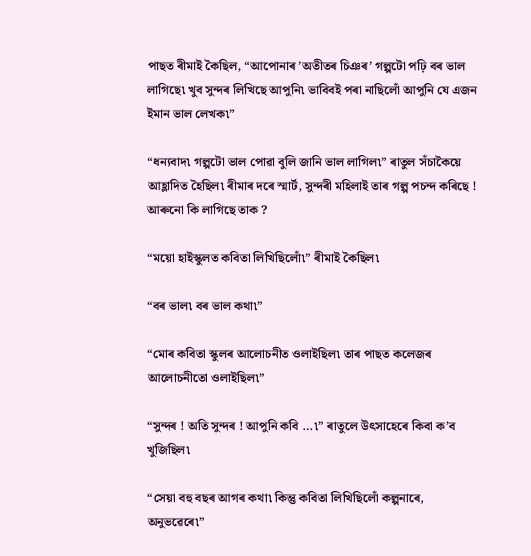পাছত ৰীমাই কৈছিল, “আপোনাৰ ’অতীতৰ চিঞৰ’ গল্পটো পঢ়ি বৰ ভাল লাগিছে৷ খুব সুন্দৰ লিখিছে আপুনি৷ ভাবিবই পৰা নাছিলোঁ আপুনি যে এজন ইমান ভাল লেখক৷”

“ধন্যবাদ৷ গল্পটো ভাল পোৱা বুলি জানি ভাল লাগিল৷” ৰাতুল সঁচাকৈয়ে আহ্লাদিত হৈছিল৷ ৰীমাৰ দৰে স্মাৰ্ট, সুন্দৰী মহিলাই তাৰ গল্প পচন্দ কৰিছে ! আৰুনো কি লাগিছে তাক ?

“ময়ো হাইস্কুলত কবিতা লিখিছিলোঁ৷” ৰীমাই কৈছিল৷

“বৰ ভাল৷ বৰ ভাল কথা৷”

“মোৰ কবিতা স্কুলৰ আলোচনীত ওলাইছিল৷ তাৰ পাছত কলেজৰ আলোচনীতো ওলাইছিল৷”

“সুন্দৰ ! অতি সুন্দৰ ! আপুনি কবি …৷” ৰাতুলে উৎসাহেৰে কিবা ক’ব খুজিছিল৷

“সেয়া বহু বছৰ আগৰ কথা৷ কিন্তু কবিতা লিখিছিলোঁ কল্পনাৰে, অনুভৱেৰে৷”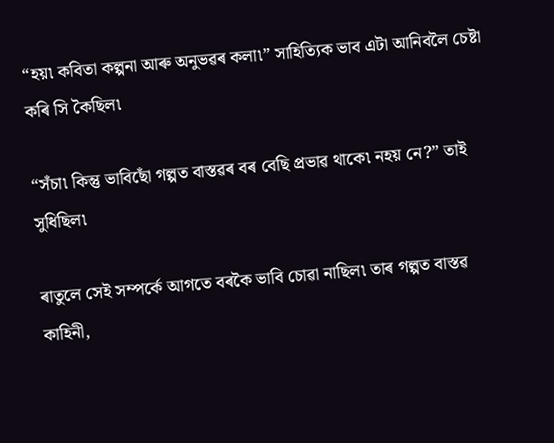“হয়৷ কবিতা কল্পনা আৰু অনুভৱৰ কলা৷” সাহিত্যিক ভাব এটা আনিবলৈ চেষ্টা কৰি সি কৈছিল৷

“সঁচা৷ কিন্তু ভাবিছোঁ গল্পত বাস্তৱৰ বৰ বেছি প্ৰভাৱ থাকে৷ নহয় নে?” তাই সুধিছিল৷

ৰাতুলে সেই সম্পৰ্কে আগতে বৰকৈ ভাবি চোৱা নাছিল৷ তাৰ গল্পত বাস্তৱ কাহিনী,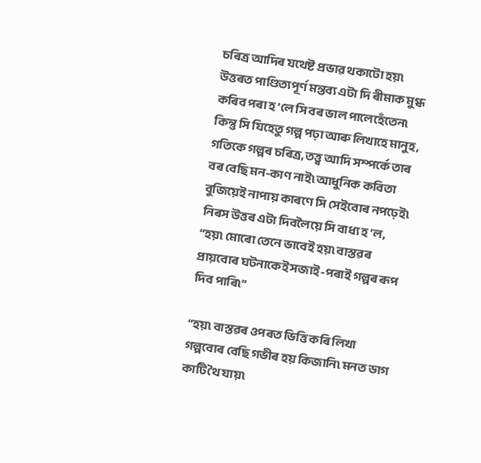চৰিত্ৰ আদিৰ যথেষ্ট প্ৰভাৱ থকাটো হয়৷ উত্তৰত পাণ্ডিত্যপূৰ্ণ মন্তব্য এটা দি ৰীমাক মুগ্ধ কৰিব পৰা হ’লে সি বৰ ভাল পালেহেঁতেন৷ কিন্তু সি যিহেতু গল্প পঢ়া আৰু লিখাহে মানুহ, গতিকে গল্পৰ চৰিত্ৰ, তত্ত্ব আদি সম্পৰ্কে তাৰ বৰ বেছি মন-কাণ নাই৷ আধুনিক কবিতা বুজিয়েই নাপায় কাৰণে সি সেইবোৰ নপঢ়েই৷  নিৰস উত্তৰ এটা দিবলৈয়ে সি বাধ্য হ’ল, “হয়৷ মোৰো তেনে ভাবেই হয়৷ বাস্তৱৰ প্ৰায়বোৰ ঘটনাকেই সজাই-পৰাই গল্পৰ ৰূপ দিব পাৰি৷”

“হয়৷ বাস্তৱৰ ওপৰত ভিত্তি কৰি লিখা গল্পবোৰ বেছি গভীৰ হয় কিজানি৷ মনত ডাগ কাটি থৈ যায়৷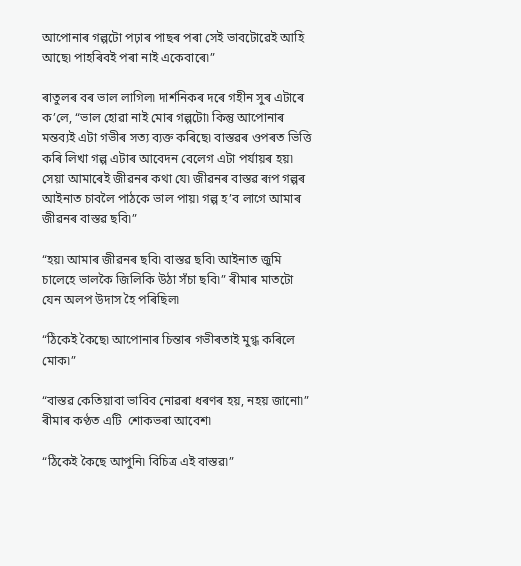আপোনাৰ গল্পটো পঢ়াৰ পাছৰ পৰা সেই ভাবটোৱেই আহি আছে৷ পাহৰিবই পৰা নাই একেবাৰে৷”

ৰাতুলৰ বৰ ভাল লাগিল৷ দাৰ্শনিকৰ দৰে গহীন সুৰ এটাৰে ক’লে, “ভাল হোৱা নাই মোৰ গল্পটো৷ কিন্তু আপোনাৰ মন্তব্যই এটা গভীৰ সত্য ব্যক্ত কৰিছে৷ বাস্তৱৰ ওপৰত ভিত্তি কৰি লিখা গল্প এটাৰ আবেদন বেলেগ এটা পৰ্যায়ৰ হয়৷ সেয়া আমাৰেই জীৱনৰ কথা যে৷ জীৱনৰ বাস্তৱ ৰূপ গল্পৰ আইনাত চাবলৈ পাঠকে ভাল পায়৷ গল্প হ’ব লাগে আমাৰ জীৱনৰ বাস্তৱ ছবি৷”

“হয়৷ আমাৰ জীৱনৰ ছবি৷ বাস্তৱ ছবি৷ আইনাত জুমি চালেহে ভালকৈ জিলিকি উঠা সঁচা ছবি৷” ৰীমাৰ মাতটো যেন অলপ উদাস হৈ পৰিছিল৷

“ঠিকেই কৈছে৷ আপোনাৰ চিন্তাৰ গভীৰতাই মুগ্ধ কৰিলে মোক৷”

“বাস্তৱ কেতিয়াবা ভাবিব নোৱৰা ধৰণৰ হয়, নহয় জানো৷” ৰীমাৰ কণ্ঠত এটি  শোকভৰা আবেশ৷

“ঠিকেই কৈছে আপুনি৷ বিচিত্ৰ এই বাস্তৱ৷”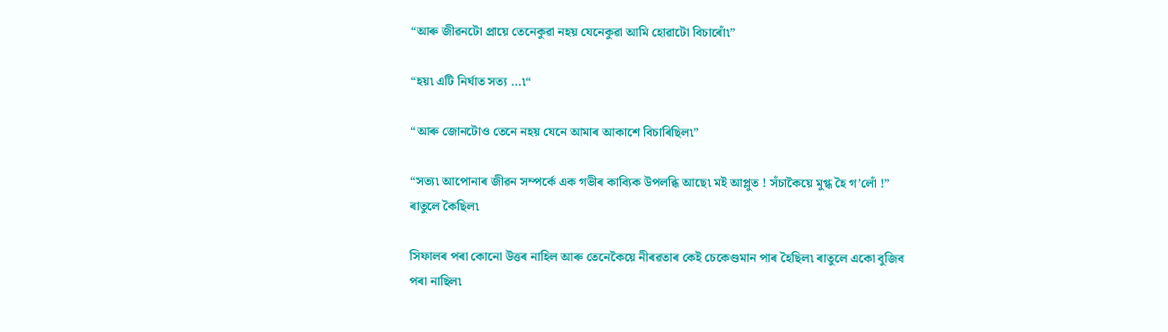“আৰু জীৱনটো প্ৰায়ে তেনেকুৱা নহয় যেনেকুৱা আমি হোৱাটো বিচাৰোঁ৷”

“হয়৷ এটি নিৰ্ঘাত সত্য …৷“

“আৰু জোনটোও তেনে নহয় যেনে আমাৰ আকাশে বিচাৰিছিল৷”

“সত্য৷ আপোনাৰ জীৱন সম্পৰ্কে এক গভীৰ কাব্যিক উপলব্ধি আছে৷ মই আপ্লুত ! সঁচাকৈয়ে মুগ্ধ হৈ গ’লোঁ !” ৰাতুলে কৈছিল৷

সিফালৰ পৰা কোনো উত্তৰ নাহিল আৰু তেনেকৈয়ে নীৰৱতাৰ কেই চেকেণ্ডমান পাৰ হৈছিল৷ ৰাতুলে একো বুজিব পৰা নাছিল৷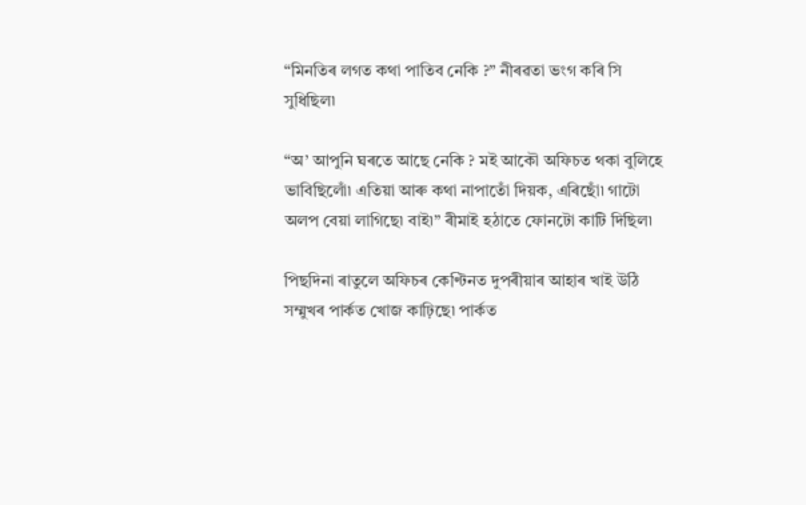“মিনতিৰ লগত কথা পাতিব নেকি ?” নীৰৱতা ভংগ কৰি সি সুধিছিল৷

“অ’ আপুনি ঘৰতে আছে নেকি ? মই আকৌ অফিচত থকা বুলিহে ভাবিছিলোঁ৷ এতিয়া আৰু কথা নাপাতোঁ দিয়ক, এৰিছোঁ৷ গাটো অলপ বেয়া লাগিছে৷ বাই৷” ৰীমাই হঠাতে ফোনটো কাটি দিছিল৷

পিছদিনা ৰাতুলে অফিচৰ কেণ্টিনত দুপৰীয়াৰ আহাৰ খাই উঠি সম্মুখৰ পাৰ্কত খোজ কাঢ়িছে৷ পাৰ্কত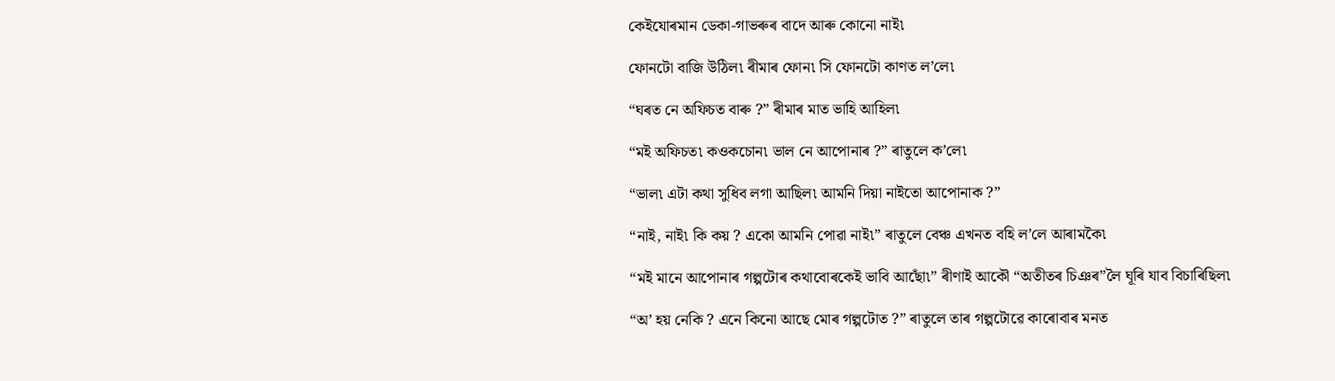কেইযোৰমান ডেকা-গাভৰুৰ বাদে আৰু কোনো নাই৷

ফোনটো বাজি উঠিল৷ ৰীমাৰ ফোন৷ সি ফোনটো কাণত ল’লে৷

“ঘৰত নে অফিচত বাৰু ?” ৰীমাৰ মাত ভাহি আহিল৷

“মই অফিচত৷ কওকচোন৷ ভাল নে আপোনাৰ ?” ৰাতুলে ক’লে৷

“ভাল৷ এটা কথা সুধিব লগা আছিল৷ আমনি দিয়া নাইতো আপোনাক ?”

“নাই, নাই৷ কি কয় ? একো আমনি পোৱা নাই৷” ৰাতুলে বেঞ্চ এখনত বহি ল’লে আৰামকৈ৷

“মই মানে আপোনাৰ গল্পটোৰ কথাবোৰকেই ভাবি আছোঁ৷” ৰীণাই আকৌ “অতীতৰ চিঞৰ”লৈ ঘূৰি যাব বিচাৰিছিল৷

“অ’ হয় নেকি ? এনে কিনো আছে মোৰ গল্পটোত ?” ৰাতুলে তাৰ গল্পটোৱে কাৰোবাৰ মনত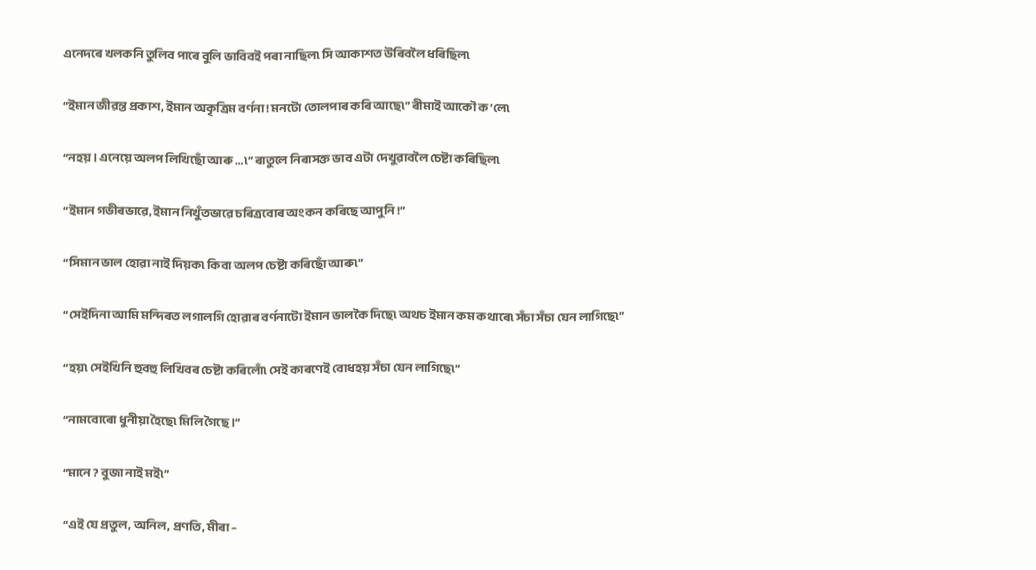এনেদৰে খলকনি তুলিব পাৰে বুলি ভাবিবই পৰা নাছিল৷ সি আকাশত উৰিবলৈ ধৰিছিল৷

“ইমান জীৱন্ত প্ৰকাশ, ইমান অকৃত্ৰিম বৰ্ণনা ! মনটো তোলপাৰ কৰি আছে৷” ৰীমাই আকৌ ক’লে৷

“নহয় । এনেয়ে অলপ লিখিছোঁ আৰু …৷” ৰাতুলে নিৰাসক্ত ভাব এটা দেখুৱাবলৈ চেষ্টা কৰিছিল৷

“ইমান গভীৰভাৱে, ইমান নিখুঁতভাৱে চৰিত্ৰবোৰ অংকন কৰিছে আপুনি !”

“সিমান ভাল হোৱা নাই দিয়ক৷ কিবা অলপ চেষ্টা কৰিছোঁ আৰু৷”

“সেইদিনা আমি মন্দিৰত লগালগি হোৱাৰ বৰ্ণনাটো ইমান ভালকৈ দিছে৷ অথচ ইমান কম কথাৰে৷ সঁচা সঁচা যেন লাগিছে৷”

“হয়৷ সেইখিনি হুবহু লিখিবৰ চেষ্টা কৰিলোঁ৷ সেই কাৰণেই বোধহয় সঁচা যেন লাগিছে৷”

“নামবোৰো ধুনীয়া হৈছে৷ মিলি গৈছে ।”

“মানে ? বুজা নাই মই৷”

“এই যে প্ৰতুল, অনিল, প্ৰণতি, মীৰা –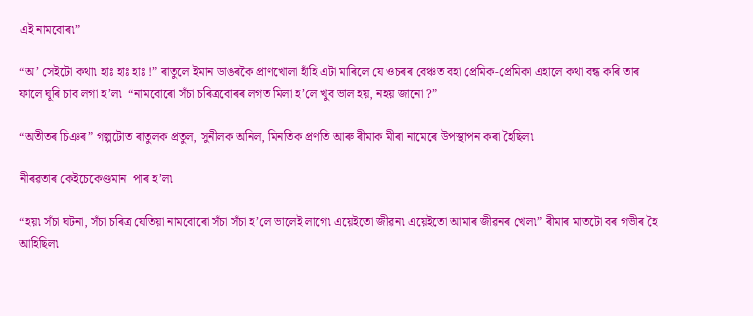এই নামবোৰ৷”

“অ’ সেইটো কথা৷ হাঃ হাঃ হাঃ !” ৰাতুলে ইমান ডাঙৰকৈ প্ৰাণখোলা হাঁহি এটা মাৰিলে যে ওচৰৰ বেঞ্চত বহা প্ৰেমিক-প্ৰেমিকা এহালে কথা বন্ধ কৰি তাৰ ফালে ঘূৰি চাব লগা হ’ল৷  “নামবোৰো সঁচা চৰিত্ৰবোৰৰ লগত মিলা হ’লে খুব ভাল হয়, নহয় জানো ?”

“অতীতৰ চিঞৰ” গল্পটোত ৰাতুলক প্ৰতুল, সুনীলক অনিল, মিনতিক প্ৰণতি আৰু ৰীমাক মীৰা নামেৰে উপস্থাপন কৰা হৈছিল৷

নীৰৱতাৰ কেইচেকেণ্ডমান  পাৰ হ’ল৷

“হয়৷ সঁচা ঘটনা, সঁচা চৰিত্ৰ যেতিয়া নামবোৰো সঁচা সঁচা হ’লে ভালেই লাগে৷ এয়েইতো জীৱন৷ এয়েইতো আমাৰ জীৱনৰ খেল৷” ৰীমাৰ মাতটো বৰ গভীৰ হৈ আহিছিল৷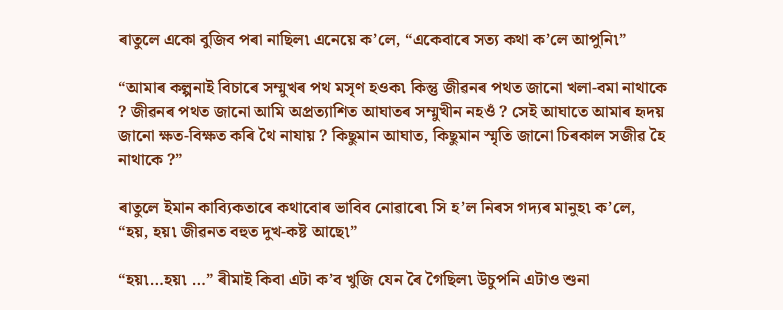ৰাতুলে একো বুজিব পৰা নাছিল৷ এনেয়ে ক’লে, “একেবাৰে সত্য কথা ক’লে আপুনি৷”

“আমাৰ কল্পনাই বিচাৰে সম্মুখৰ পথ মসৃণ হওক৷ কিন্তু জীৱনৰ পথত জানো খলা-বমা নাথাকে ? জীৱনৰ পথত জানো আমি অপ্ৰত্যাশিত আঘাতৰ সম্মুখীন নহওঁ ? সেই আঘাতে আমাৰ হৃদয় জানো ক্ষত-বিক্ষত কৰি থৈ নাযায় ? কিছুমান আঘাত, কিছুমান স্মৃতি জানো চিৰকাল সজীৱ হৈ নাথাকে ?”

ৰাতুলে ইমান কাব্যিকতাৰে কথাবোৰ ভাবিব নোৱাৰে৷ সি হ’ল নিৰস গদ্যৰ মানুহ৷ ক’লে, “হয়, হয়৷ জীৱনত বহুত দুখ-কষ্ট আছে৷”

“হয়৷…হয়৷ …” ৰীমাই কিবা এটা ক’ব খুজি যেন ৰৈ গৈছিল৷ উচুপনি এটাও শুনা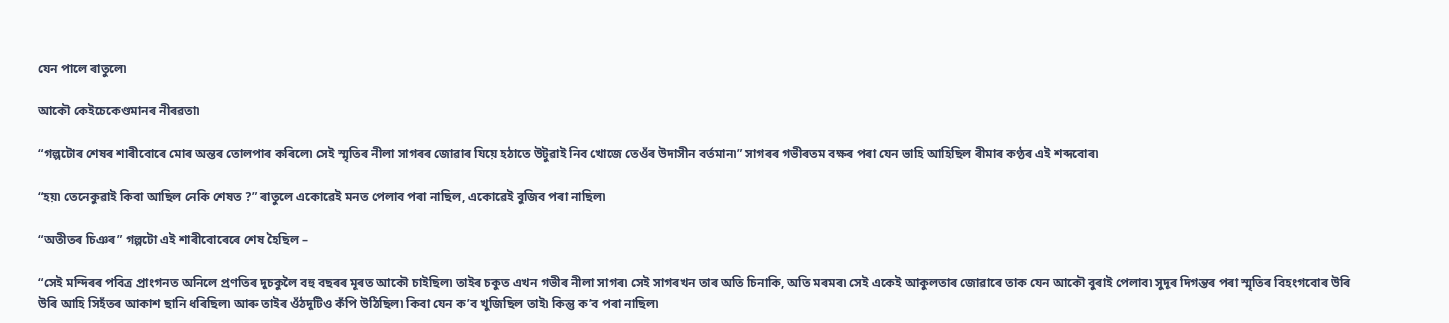যেন পালে ৰাতুলে৷

আকৌ কেইচেকেণ্ডমানৰ নীৰৱতা৷

“গল্পটোৰ শেষৰ শাৰীবোৰে মোৰ অন্তৰ তোলপাৰ কৰিলে৷ সেই স্মৃতিৰ নীলা সাগৰৰ জোৱাৰ যিয়ে হঠাতে উটুৱাই নিব খোজে তেওঁৰ উদাসীন বৰ্তমান৷” সাগৰৰ গভীৰতম বক্ষৰ পৰা যেন ভাহি আহিছিল ৰীমাৰ কণ্ঠৰ এই শব্দবোৰ৷

“হয়৷ তেনেকুৱাই কিবা আছিল নেকি শেষত ?” ৰাতুলে একোৱেই মনত পেলাব পৰা নাছিল, একোৱেই বুজিব পৰা নাছিল৷

“অতীতৰ চিঞৰ” গল্পটো এই শাৰীবোৰেৰে শেষ হৈছিল –

“সেই মন্দিৰৰ পবিত্ৰ প্ৰাংগনত অনিলে প্ৰণতিৰ দুচকুলৈ বহু বছৰৰ মূৰত আকৌ চাইছিল৷ তাইৰ চকুত এখন গভীৰ নীলা সাগৰ৷ সেই সাগৰখন তাৰ অতি চিনাকি, অতি মৰমৰ৷ সেই একেই আকুলতাৰ জোৱাৰে তাক যেন আকৌ বুৰাই পেলাব৷ সুদূৰ দিগন্তৰ পৰা স্মৃতিৰ বিহংগবোৰ উৰি উৰি আহি সিহঁতৰ আকাশ ছানি ধৰিছিল৷ আৰু তাইৰ ওঁঠদুটিও কঁপি উঠিছিল৷ কিবা যেন ক’ব খুজিছিল তাই৷ কিন্তু ক’ব পৰা নাছিল৷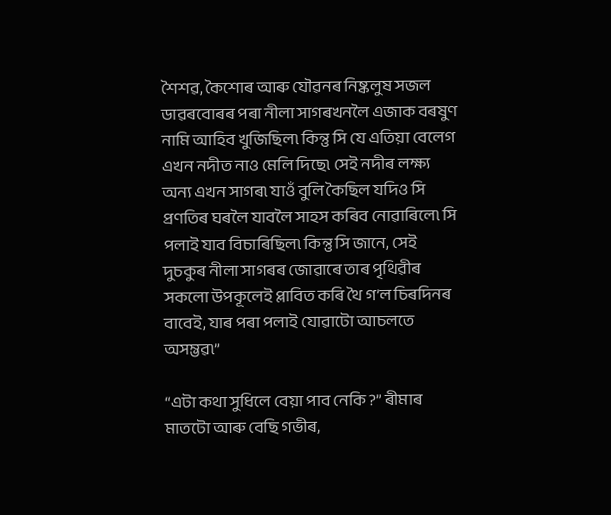শৈশৱ, কৈশোৰ আৰু যৌৱনৰ নিষ্কলুষ সজল ডাৱৰবোৰৰ পৰা নীলা সাগৰখনলৈ এজাক বৰষুণ নামি আহিব খুজিছিল৷ কিন্তু সি যে এতিয়া বেলেগ এখন নদীত নাও মেলি দিছে৷ সেই নদীৰ লক্ষ্য অন্য এখন সাগৰ৷ যাওঁ বুলি কৈছিল যদিও সি প্ৰণতিৰ ঘৰলৈ যাবলৈ সাহস কৰিব নোৱাৰিলে৷ সি পলাই যাব বিচাৰিছিল৷ কিন্তু সি জানে, সেই দুচকুৰ নীলা সাগৰৰ জোৱাৰে তাৰ পৃথিৱীৰ সকলো উপকূলেই প্লাবিত কৰি থৈ গ’ল চিৰদিনৰ বাবেই, যাৰ পৰা পলাই যোৱাটো আচলতে অসম্ভৱ৷”

“এটা কথা সুধিলে বেয়া পাব নেকি ?” ৰীমাৰ মাতটো আৰু বেছি গভীৰ,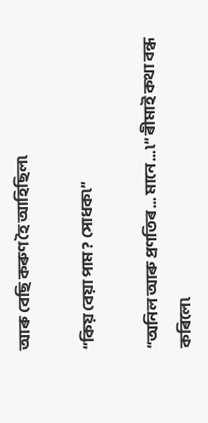আৰু বেছি কৰুণ হৈ আহিছিল৷

“কিয় বেয়া পাম ? সোধক৷”

“অনিল আৰু প্ৰণতিৰ … মানে …৷” ৰীমাই কথা বন্ধ কৰিলে৷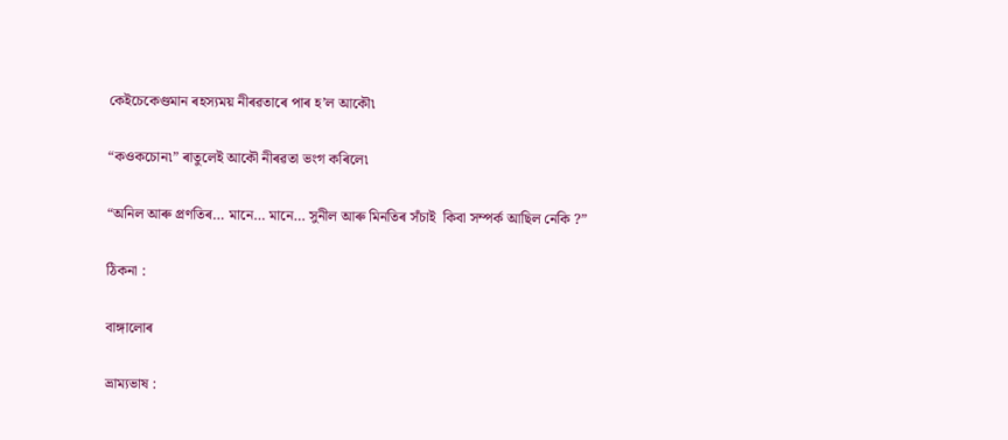কেইচেকেণ্ডমান ৰহস্যময় নীৰৱতাৰে পাৰ হ’ল আকৌ৷

“কওকচোন৷” ৰাতুলেই আকৌ নীৰৱতা ভংগ কৰিলে৷

“অনিল আৰু প্ৰণতিৰ… মানে… মানে… সুনীল আৰু মিনতিৰ সঁচাই  কিবা সম্পৰ্ক আছিল নেকি ?”

ঠিকনা :

বাঙ্গালোৰ

ভ্ৰাম্যভাষ :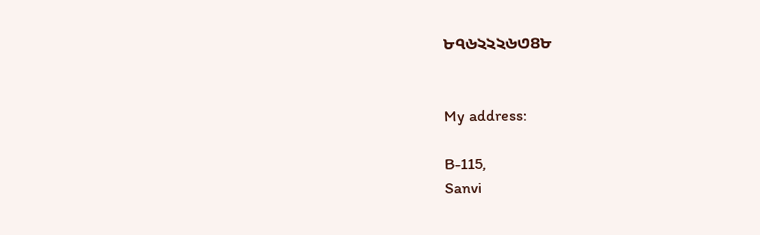৮৭৬২২২৬৩৪৮


My address:

B-115,
Sanvi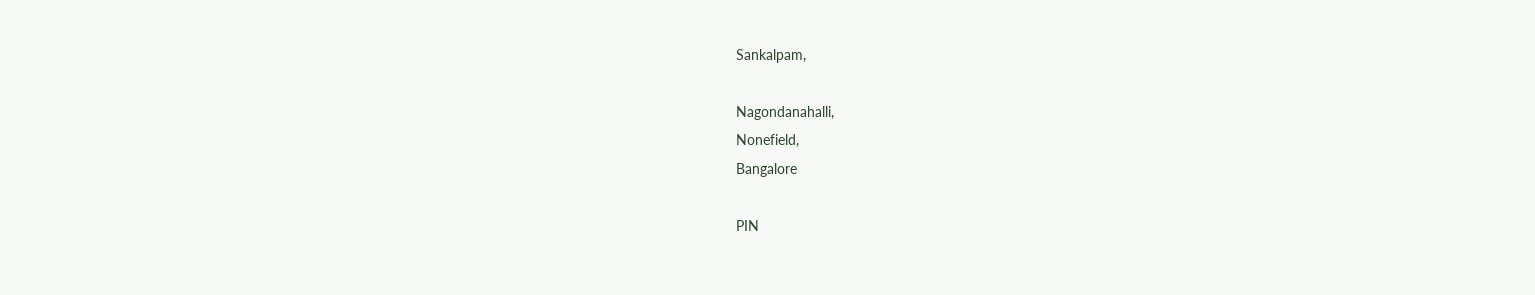Sankalpam,

Nagondanahalli,
Nonefield,
Bangalore

PIN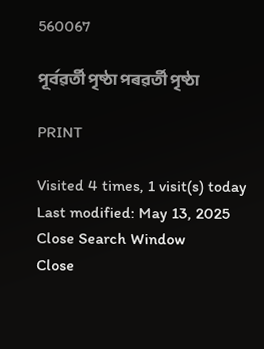560067

পূৰ্বৱৰ্তী পৃষ্ঠা পৰৱৰ্তী পৃষ্ঠা

PRINT

Visited 4 times, 1 visit(s) today
Last modified: May 13, 2025
Close Search Window
Close